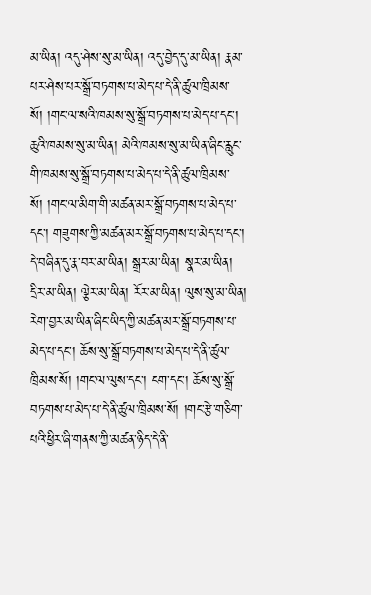མ་ཡིན། འདུ་ཤེས་སུ་མ་ཡིན། འདུ་བྱེད་དུ་མ་ཡིན། རྣམ་པར་ཤེས་པར་སྒྲོ་བཏགས་པ་མེད་པ་དེ་ནི་ཚུལ་ཁྲིམས་སོ། །གང་ལ་སའི་ཁམས་སུ་སྒྲོ་བཏགས་པ་མེད་པ་དང་། ཆུའི་ཁམས་སུ་མ་ཡིན། མེའི་ཁམས་སུ་མ་ཡིན་ཞིང་རླུང་གི་ཁམས་སུ་སྒྲོ་བཏགས་པ་མེད་པ་དེ་ནི་ཚུལ་ཁྲིམས་སོ། །གང་ལ་མིག་གི་མཚན་མར་སྒྲོ་བཏགས་པ་མེད་པ་དང་། གཟུགས་ཀྱི་མཚན་མར་སྒྲོ་བཏགས་པ་མེད་པ་དང་། དེ་བཞིན་དུ་རྣ་བར་མ་ཡིན། སྒྲར་མ་ཡིན། སྣར་མ་ཡིན། དྲིར་མ་ཡིན། ལྕེར་མ་ཡིན། རོར་མ་ཡིན། ལུས་སུ་མ་ཡིན། རེག་བྱར་མ་ཡིན་ཞིང་ཡིད་ཀྱི་མཚན་མར་སྒྲོ་བཏགས་པ་མེད་པ་དང་། ཆོས་སུ་སྒྲོ་བཏགས་པ་མེད་པ་དེ་ནི་ཚུལ་ཁྲིམས་སོ། །གང་ལ་ལུས་དང་། ངག་དང་། ཆོས་སུ་སྒྲོ་བཏགས་པ་མེད་པ་དེ་ནི་ཚུལ་ཁྲིམས་སོ། །གང་རྩེ་གཅིག་པའི་ཕྱིར་ཞི་གནས་ཀྱི་མཚན་ཉིད་དེ་ནི་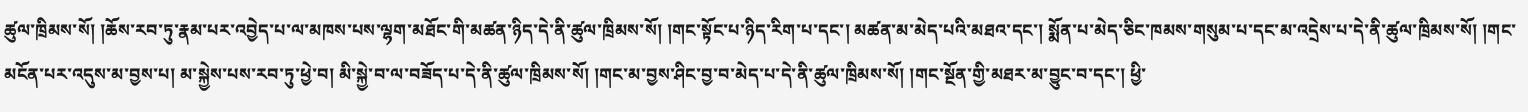ཚུལ་ཁྲིམས་སོ། །ཆོས་རབ་ཏུ་རྣམ་པར་འབྱེད་པ་ལ་མཁས་པས་ལྷག་མཐོང་གི་མཚན་ཉིད་དེ་ནི་ཚུལ་ཁྲིམས་སོ། །གང་སྟོང་པ་ཉིད་རིག་པ་དང་། མཚན་མ་མེད་པའི་མཐའ་དང་། སྨོན་པ་མེད་ཅིང་ཁམས་གསུམ་པ་དང་མ་འདྲེས་པ་དེ་ནི་ཚུལ་ཁྲིམས་སོ། །གང་མངོན་པར་འདུས་མ་བྱས་པ། མ་སྐྱེས་པས་རབ་ཏུ་ཕྱེ་བ། མི་སྐྱེ་བ་ལ་བཟོད་པ་དེ་ནི་ཚུལ་ཁྲིམས་སོ། །གང་མ་བྱས་ཤིང་བྱ་བ་མེད་པ་དེ་ནི་ཚུལ་ཁྲིམས་སོ། །གང་སྔོན་གྱི་མཐར་མ་བྱུང་བ་དང་། ཕྱི་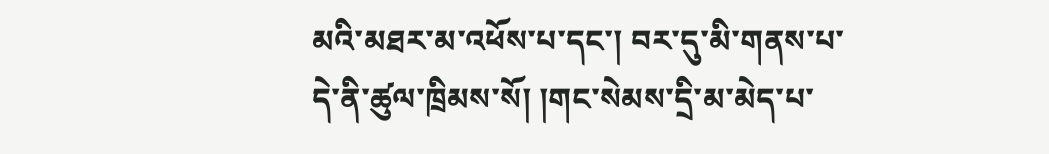མའི་མཐར་མ་འཕོས་པ་དང་། བར་དུ་མི་གནས་པ་དེ་ནི་ཚུལ་ཁྲིམས་སོ། །གང་སེམས་དྲི་མ་མེད་པ་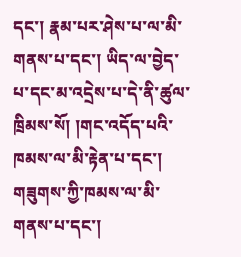དང་། རྣམ་པར་ཤེས་པ་ལ་མི་གནས་པ་དང་། ཡིད་ལ་བྱེད་པ་དང་མ་འདྲེས་པ་དེ་ནི་ཚུལ་ཁྲིམས་སོ། །གང་འདོད་པའི་ཁམས་ལ་མི་རྟེན་པ་དང་། གཟུགས་ཀྱི་ཁམས་ལ་མི་གནས་པ་དང་།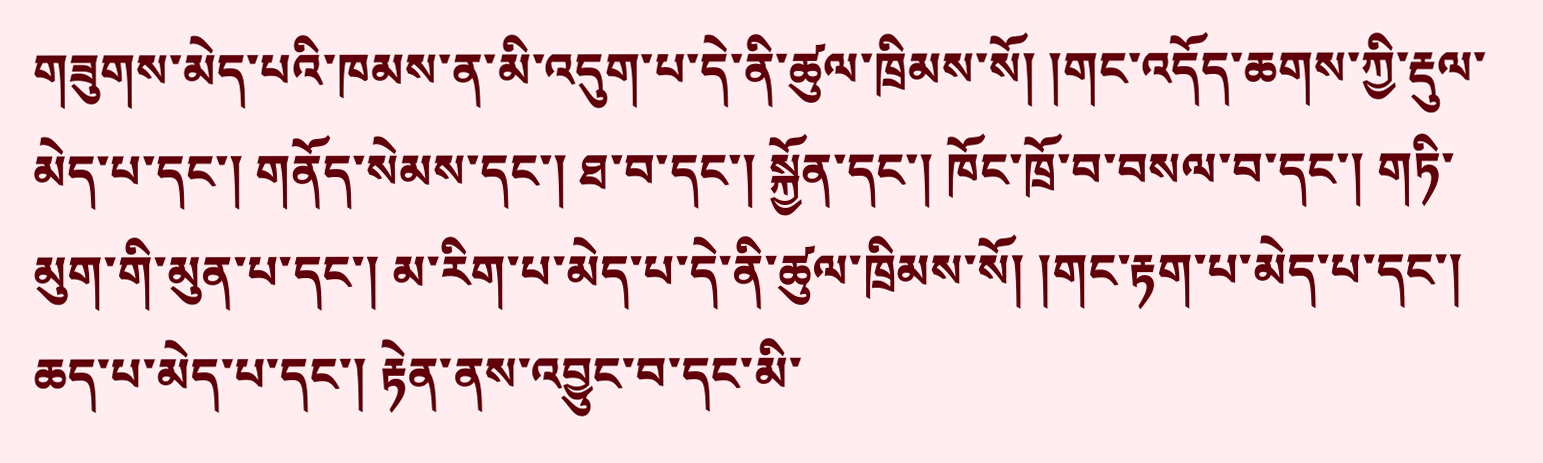གཟུགས་མེད་པའི་ཁམས་ན་མི་འདུག་པ་དེ་ནི་ཚུལ་ཁྲིམས་སོ། །གང་འདོད་ཆགས་ཀྱི་རྡུལ་མེད་པ་དང་། གནོད་སེམས་དང་། ཐ་བ་དང་། སྐྱོན་དང་། ཁོང་ཁྲོ་བ་བསལ་བ་དང་། གཏི་མུག་གི་མུན་པ་དང་། མ་རིག་པ་མེད་པ་དེ་ནི་ཚུལ་ཁྲིམས་སོ། །གང་རྟག་པ་མེད་པ་དང་། ཆད་པ་མེད་པ་དང་། རྟེན་ནས་འབྱུང་བ་དང་མི་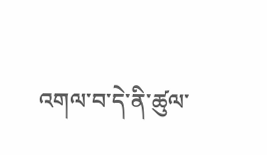འགལ་བ་དེ་ནི་ཚུལ་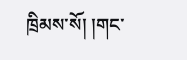ཁྲིམས་སོ། །གང་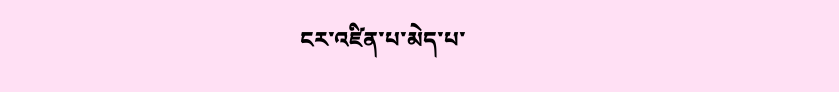ངར་འཛིན་པ་མེད་པ་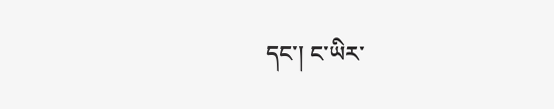དང་། ང་ཡིར་